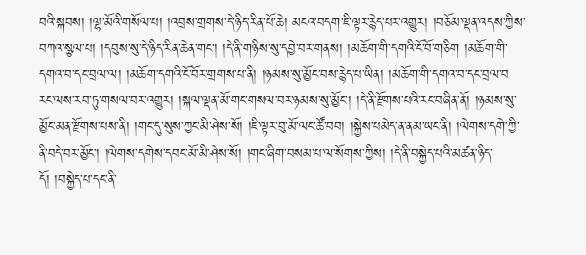བའི་སྐབས། །ལྷ་མོའི་གསོལ་པ། །འབྲས་གྲགས་དེ་ཉིད་རིན་པོ་ཆེ། མངའ་བདག་ཇི་ལྟར་རྙེད་པར་འགྱུར། །བཅོམ་ལྡན་འདས་ཀྱིས་བཀའ་སྩལ་པ། །དབུས་སུ་དེ་ཉིད་རིན་ཆེན་གང་། །དེ་ནི་གཉིས་སུ་དབྱེ་བར་གནས། །མཆོག་གི་དགའི་ངོ་བོ་གཅིག །མཆོག་གི་དགའ་བ་དང་བྲལ་ལ། །མཆོག་དགའི་ངོ་བོར་གྲགས་པ་ནི། །ཉམས་སུ་མྱོང་བས་རྙེད་པ་ཡིན། །མཆོག་གི་དགའ་བ་དང་བྲལ་བ རང་ལས་རབ་ཏུ་གསལ་བར་འགྱུར། །སྐལ་ལྡན་མོ་གང་གསལ་བར་ཉམས་སུ་མྱོང་། །དེ་ནི་རྫོགས་པའི་རང་བཞིན་ནོ། །ཉམས་སུ་མྱོང་མན་རྫོགས་པས་ནི། །གང་དུ་སུས་ཀྱང་མི་ཤེས་སོ། །ཇི་ལྟར་བུ་མོ་ལང་ཚོ་བབ། །སྐྱེས་པམེད་ན་ནམ་ཡང་ནི། །ལེགས་དགེ་ཀྱི་ནི་བདེ་བར་མྱོང་། །ལེགས་དགེས་དབང་མོ་མི་ཤེས་སོ། །གང་ཞིག་བསམ་པ་ལ་སོགས་ཀྱིས། །དེ་ནི་བསྐྱེད་པའི་མཚན་ཉིད་དོ། །བསྐྱེད་པ་དང་ནི་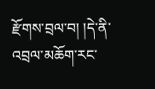རྫོགས་བྲལ་བ། །དེ་ནི་འབྲལ་མཆོག་རང་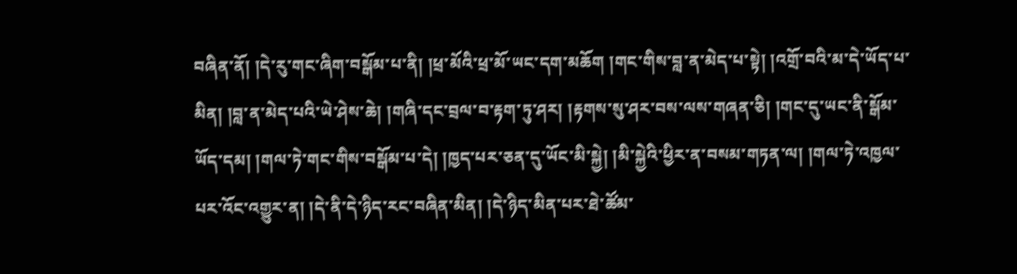བཞིན་ནོ། །དེ་རུ་གང་ཞིག་བསྒོམ་པ་ནི། །ཕྲ་མོའི་ཕྲ་མོ་ཡང་དག་མཆོག །གང་གིས་བླ་ན་མེད་པ་སྟེ། །འགྲོ་བའི་མ་དེ་ཡོད་པ་མིན། །བླ་ན་མེད་པའི་ཡེ་ཤེས་ཆེ། །གཞི་དང་བྲལ་བ་རྟག་ཏུ་ཤར། །རྟགས་སུ་ཤར་བས་ལས་གཞན་ཅི། །གང་དུ་ཡང་ནི་སྒོམ་ཡོད་དམ། །གལ་ཏེ་གང་གིས་བསྒོམ་པ་དེ། །ཁྱད་པར་ཅན་དུ་ཡོང་མི་སྐྱེ། །མི་སྐྱེའི་ཕྱིར་ན་བསམ་གཏན་ལ། །གལ་ཏེ་འཁྱལ་པར་འོང་འགྱུར་ན། །དེ་ནི་དེ་ཉིད་རང་བཞིན་མིན། །དེ་ཉིད་མིན་པར་ཐེ་ཚོམ་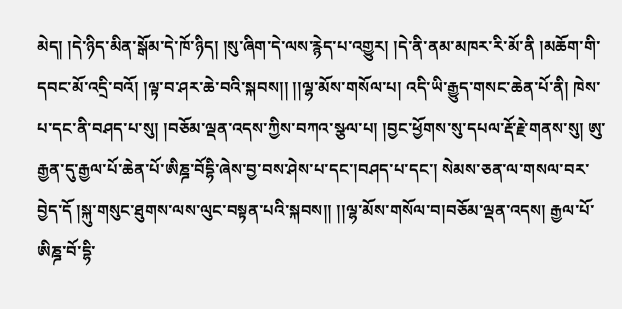མེད། །དེ་ཉིད་མིན་སྒོམ་དེ་ཁོ་ཉིད། །སུ་ཞིག་དེ་ལས་རྙེད་པ་འགྱུར། །དེ་ནི་ནམ་མཁར་རི་མོ་ནི །མཆོག་གི་དབང་མོ་འདྲི་བའོ། །ལྟ་བ་ཤར་ཆེ་བའི་སྐབས།། །།ལྷ་མོས་གསོལ་པ། འདི་ཡི་རྒྱུད་གསང་ཆེན་པོ་ནི། ཁེས་པ་དང་ནི་བཤད་པ་སུ། །བཅོམ་ལྡན་འདས་ཀྱིས་བཀའ་སྩལ་པ། །བྱང་ཕྱོགས་སུ་དཔལ་རྡོ་རྗེ་གནས་སུ། ཨུ་རྒྱན་དུ་རྒྱལ་པོ་ཆེན་པོ་ཨིཎྜ་བོདྷི་ཞེས་བྱ་བས་ཤེས་པ་དང་།བཤད་པ་དང་། སེམས་ཅན་ལ་གསལ་བར་བྱེད་དོ །སྐུ་གསུང་ཐུགས་ལས་ལུང་བསྟན་པའི་སྐབས།། །།ལྷ་མོས་གསོལ་བ།བཅོམ་ལྡན་འདས། རྒྱལ་པོ་ཨིཎྜ་བོ་དྷི་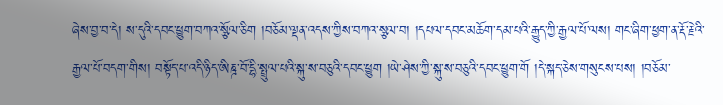ཞེས་བྱ་བ་དེ། ས་དུའི་དབང་ཕྱུག་བཀའ་སྩོལ་ཅིག །བཅོམ་ལྡན་འདས་ཀྱིས་བཀའ་སྩལ་བ། །དཔལ་དབང་མཆོག་དམ་པའི་རྒྱུད་ཀྱི་རྒྱལ་པོ་ལས། གང་ཞིག་ཕྱག་ན་རྡོ་རྗེའི་རྒྱལ་པོ་བདག་གིས། བསྟོད་པ་འདི་ཉིད་ཨིཎྜ་བོ་དྷི་སྤྲུལ་པའི་སྐུ་ས་བཅུའི་དབང་ཕྱུག །ཡེ་ཤེས་ཀྱི་སྐུ་ས་བཅུའི་དབང་ཕྱུག་གོ །དེ་སྐད་ཅེས་གསུངས་པས། །བཅོམ་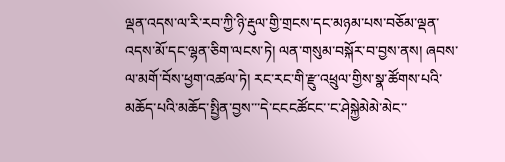ལྡན་འདས་ལ་རི་རབ་ཀྱི་ཉི་རྡུལ་གྱི་གྲངས་དང་མཉམ་པས་བཅོམ་ལྡན་འདས་མོ་དང་ལྷན་ཅིག་ལངས་ཏེ། ལན་གསུམ་བསྐོར་བ་བྱས་ནས། ཞབས་ལ་མགོ་བོས་ཕྱག་འཚལ་ཏེ། རང་རང་གི་རྫུ་འཕྲུལ་གྱིས་སྣ་ཚོགས་པའི་མཆོད་པའི་མཆོད་སྤྱིན་བྱས་་་དེ་ངངངཚོངང་་ང་ཤེསྐྱེམེམེ་མེང་་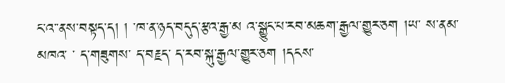ང་འ་་ནས་བསྟད་ད། ། ་ཁ་ན་ཉད་བདུད་རྩའ་རྒྱ་མ འ་སྒྱུང་པ་རབ་མཆག་རྒྱལ་གྱུར་ཅག །ཡ་ ས་ནམ་མཁའ་ ་ ད་གཟུགས་ ད་བརྗད་ ད་རབ་སྐུ་རྒྱལ་གྱུར་ཅག །དངས་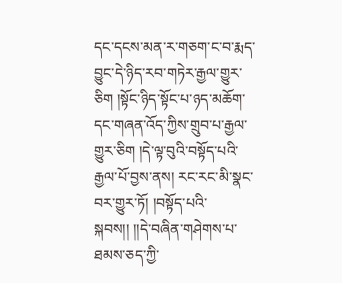དང་དངས་མན་ར་གཅག་ང་བ་རྨད་བྱུང་དེ་ཉིད་རབ་གཏེར་རྒྱལ་གྱུར་ཅིག །སྟོང་ཉིད་སྟོང་པ་ཉད་མཆོག་དང་གཞན་འོད་ཀྱིས་གྲུབ་པ་རྒྱལ་གྱུར་ཅིག །དེ་ལྟ་བུའི་བསྟོད་པའི་རྒྱལ་པོ་བྱས་ནས། རང་རང་མི་སྣང་བར་གྱུར་ཏོ། །བསྟོད་པའི་སྐབས།། །།དེ་བཞིན་གཤེགས་པ་ཐམས་ཅད་ཀྱི་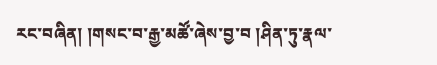རང་བཞིན། །གསང་བ་རྒྱ་མཚོ་ཞེས་བྱ་བ །ཤིན་ཏུ་རྣལ་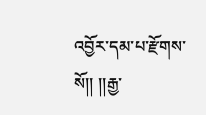འབྱོར་དམ་པ་རྫོགས་སོ།། །།རྒྱ་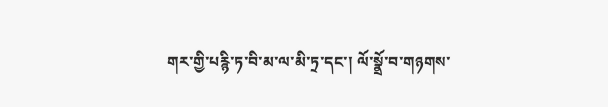གར་གྱི་པརྙི་ཏ་བི་མ་ལ་མི་ཏྲ་དང་། ལོ་སྣྲོ་བ་གཉགས་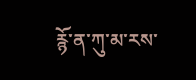རྙོ་ན་ཀུ་མ་རས་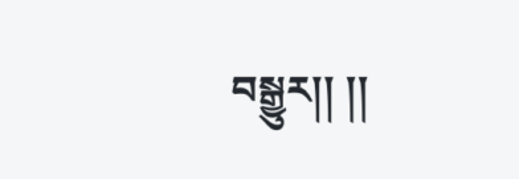བསྒྱུར།། །།